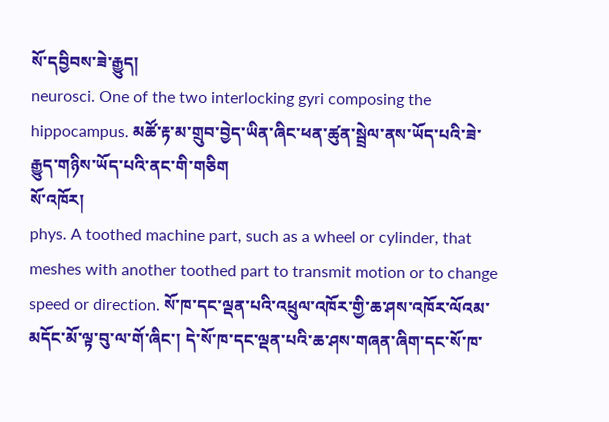སོ་དབྱིབས་ཟེ་རྒྱུད།
neurosci. One of the two interlocking gyri composing the hippocampus. མཚོ་རྟ་མ་གྲུབ་བྱེད་ཡིན་ཞིང་ཕན་ཚུན་སྦྲེལ་ནས་ཡོད་པའི་ཟེ་རྒྱུད་གཉིས་ཡོད་པའི་ནང་གི་གཅིག
སོ་འཁོར།
phys. A toothed machine part, such as a wheel or cylinder, that meshes with another toothed part to transmit motion or to change speed or direction. སོ་ཁ་དང་ལྡན་པའི་འཕྲུལ་འཁོར་གྱི་ཆ་ཤས་འཁོར་ལོའམ་མདོང་མོ་ལྟ་བུ་ལ་གོ་ཞིང་། དེ་སོ་ཁ་དང་ལྡན་པའི་ཆ་ཤས་གཞན་ཞིག་དང་སོ་ཁ་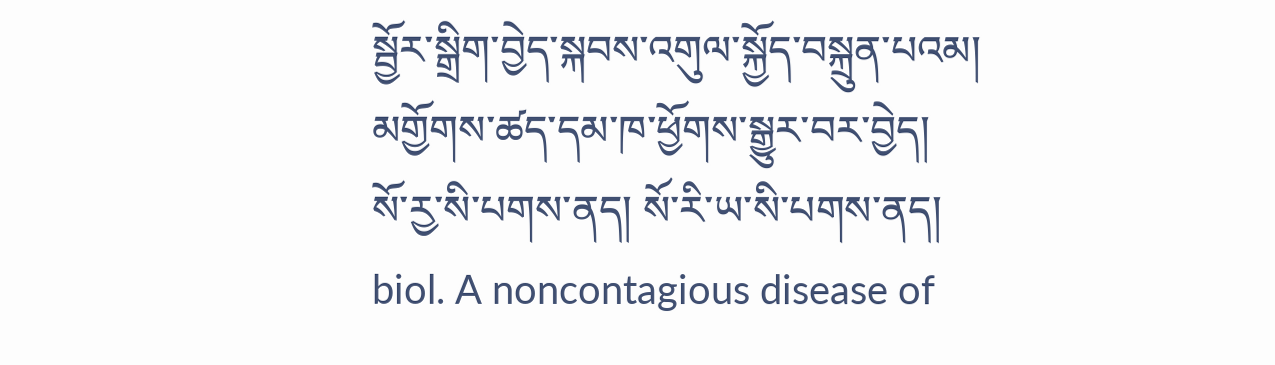སྦྱོར་སྒྲིག་བྱེད་སྐབས་འགུལ་སྐྱོད་བསྐྲུན་པའམ། མགྱོགས་ཚད་དམ་ཁ་ཕྱོགས་སྒྱུར་བར་བྱེད།
སོ་རྱ་སི་པགས་ནད། སོ་རི་ཡ་སི་པགས་ནད།
biol. A noncontagious disease of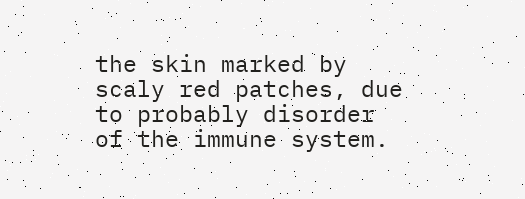the skin marked by scaly red patches, due to probably disorder of the immune system.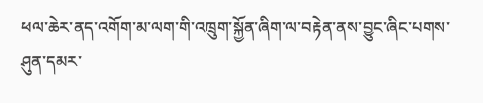ཕལ་ཆེར་ནད་འགོག་མ་ལག་གི་འཁྲུག་སྐྱོན་ཞིག་ལ་བརྟེན་ནས་བྱུང་ཞིང་པགས་ཤུན་དམར་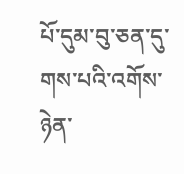པོ་དུམ་བུ་ཅན་དུ་གས་པའི་འགོས་ཉེན་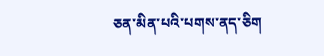ཅན་མིན་པའི་པགས་ནད་ཅིག